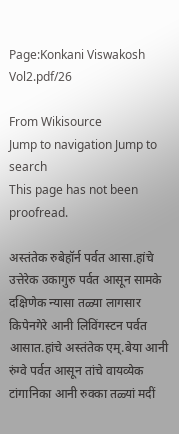Page:Konkani Viswakosh Vol2.pdf/26

From Wikisource
Jump to navigation Jump to search
This page has not been proofread.

अस्तंतेक रुबेहॉर्न पर्वत आसा.हांचे उत्तेरेक उकागुरु पर्वत आसून सामके दक्षिणेक न्यासा तळ्या लागसार किपेनगेरे आनी लिविंगस्टन पर्वत आसात.हांचे अस्तंतेक एम्.बेया आनी रुंग्वे पर्वत आसून तांचे वायव्येक टांगानिका आनी रुक्का तळ्यां मदीं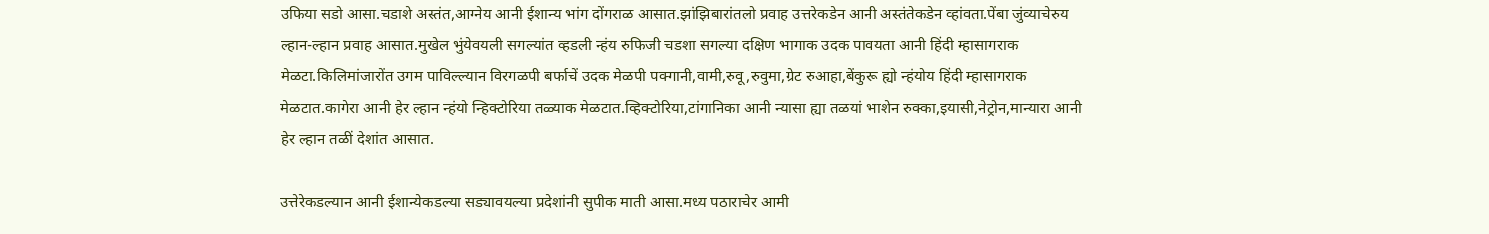उफिया सडो आसा.चडाशे अस्तंत,आग्नेय आनी ईशान्य भांग दोंगराळ आसात.झांझिबारांतलो प्रवाह उत्तरेकडेन आनी अस्तंतेकडेन व्हांवता.पेंबा जुंव्याचेरुय ल्हान-ल्हान प्रवाह आसात.मुखेल भुंयेवयली सगल्यांत व्हडली न्हंय रुफिजी चडशा सगल्या दक्षिण भागाक उदक पावयता आनी हिंदी म्हासागराक मेळटा.किलिमांजारोंत उगम पाविल्ल्यान विरगळपी बर्फाचें उदक मेळपी पक्गानी,वामी,रुवू,रुवुमा,ग्रेट रुआहा,बेंकुरू ह्यो न्हंयोय हिंदी म्हासागराक मेळटात.कागेरा आनी हेर ल्हान न्हंयो न्हिक्टोरिया तळ्याक मेळटात.व्हिक्टोरिया,टांगानिका आनी न्यासा ह्या तळयां भाशेन रुक्का,इयासी,नेट्रोन,मान्यारा आनी हेर ल्हान तळीं देशांत आसात.

उत्तेरेकडल्यान आनी ईशान्येकडल्या सड्यावयल्या प्रदेशांनी सुपीक माती आसा.मध्य पठाराचेर आमी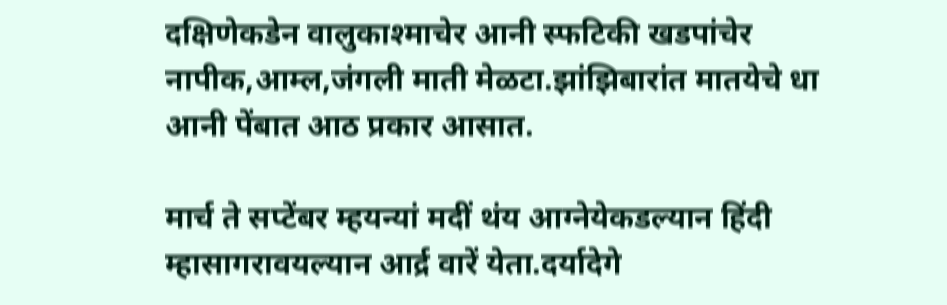दक्षिणेकडेन वालुकाश्माचेर आनी स्फटिकी खडपांचेर नापीक,आम्ल,जंगली माती मेळटा.झांझिबारांत मातयेचे धा आनी पेंबात आठ प्रकार आसात.

मार्च ते सप्टेंबर म्हयन्यां मदीं थंय आग्नेयेकडल्यान हिंदी म्हासागरावयल्यान आर्द्र वारें येता.दर्यादेगे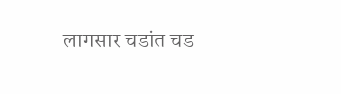लागसार चडांत चड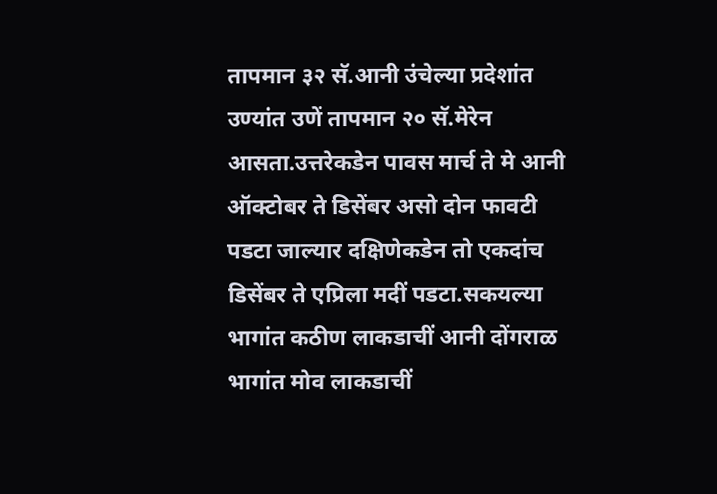तापमान ३२ सॅ.आनी उंचेल्या प्रदेशांत उण्यांत उणें तापमान २० सॅ.मेरेन आसता.उत्तरेकडेन पावस मार्च ते मे आनी ऑक्टोबर ते डिसेंबर असो दोन फावटी पडटा जाल्यार दक्षिणेकडेन तो एकदांच डिसेंबर ते एप्रिला मदीं पडटा.सकयल्या भागांत कठीण लाकडाचीं आनी दोंगराळ भागांत मोव लाकडाचीं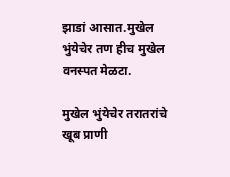झाडां आसात.मुखेल भुंयेचेर तण हीच मुखेल वनस्पत मेळटा.

मुखेल भुंयेचेर तरातरांचे खूब प्राणी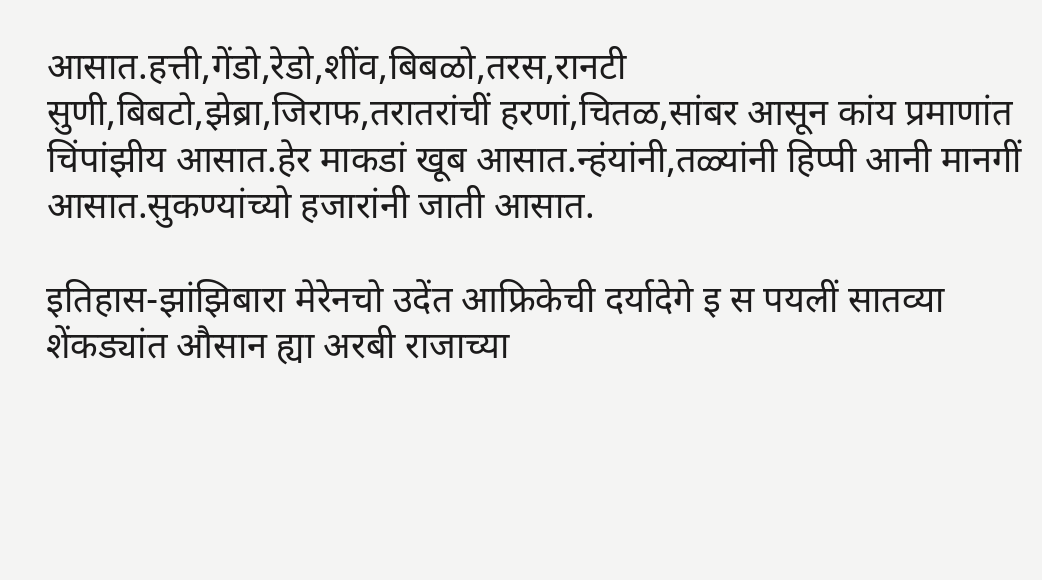आसात.हत्ती,गेंडो,रेडो,शींव,बिबळो,तरस,रानटी सुणी,बिबटो,झेब्रा,जिराफ,तरातरांचीं हरणां,चितळ,सांबर आसून कांय प्रमाणांत चिंपांझीय आसात.हेर माकडां खूब आसात.न्हंयांनी,तळ्यांनी हिप्पी आनी मानगीं आसात.सुकण्यांच्यो हजारांनी जाती आसात.

इतिहास-झांझिबारा मेरेनचो उदेंत आफ्रिकेची दर्यादेगे इ स पयलीं सातव्या शेंकड्यांत औसान ह्या अरबी राजाच्या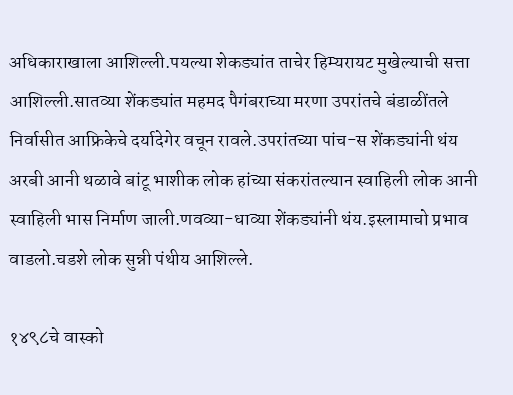अधिकाराखाला आशिल्ली.पयल्या शेकड्यांत ताचेर हिम्यरायट मुखेल्याची सत्ता आशिल्ली.सातव्या शेंकड्यांत महमद पैगंबराच्या मरणा उपरांतचे बंडाळींतले निर्वासीत आफ्रिकेचे दर्यादेगेर वचून रावले.उपरांतच्या पांच-स शेंकड्यांनी थंय अरबी आनी थळावे बांटू भाशीक लोक हांच्या संकरांतल्यान स्वाहिली लोक आनी स्वाहिली भास निर्माण जाली.णवव्या-धाव्या शेंकड्यांनी थंय.इस्लामाचो प्रभाव वाडलो.चडशे लोक सुन्नी पंथीय आशिल्ले.

१४९८चे वास्को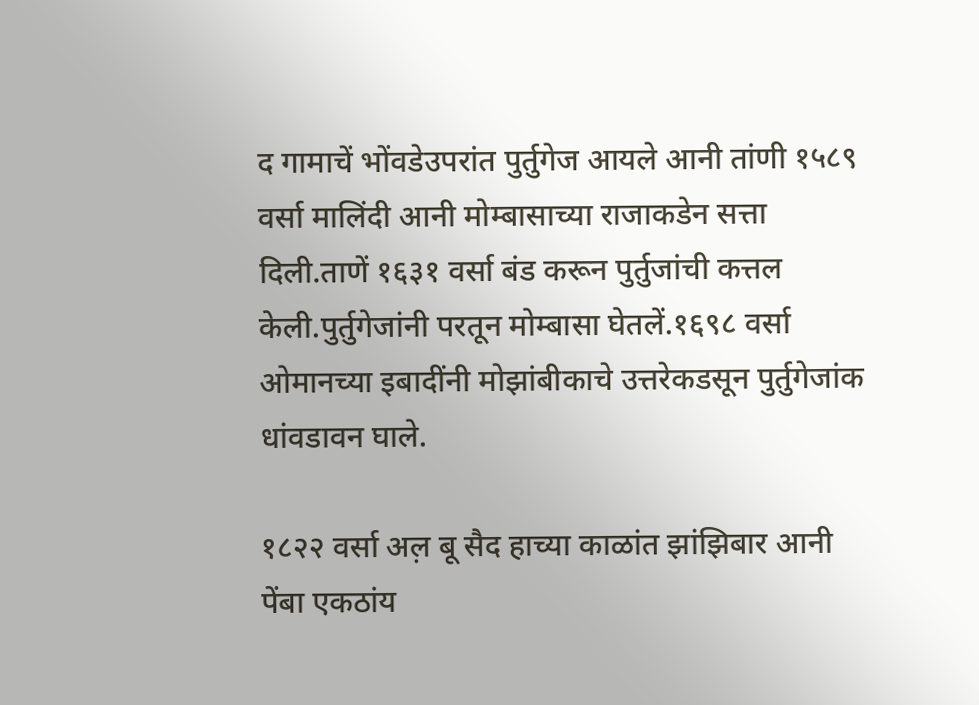द गामाचें भोंवडेउपरांत पुर्तुगेज आयले आनी तांणी १५८९ वर्सा मालिंदी आनी मोम्बासाच्या राजाकडेन सत्ता दिली.ताणें १६३१ वर्सा बंड करून पुर्तुजांची कत्तल केली.पुर्तुगेजांनी परतून मोम्बासा घेतलें.१६९८ वर्सा ओमानच्या इबादींनी मोझांबीकाचे उत्तरेकडसून पुर्तुगेजांक धांवडावन घाले.

१८२२ वर्सा अल़ बू सैद हाच्या काळांत झांझिबार आनी पेंबा एकठांय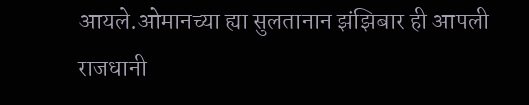आयले.ओमानच्या ह्या सुलतानान झंझिबार ही आपली राजधानी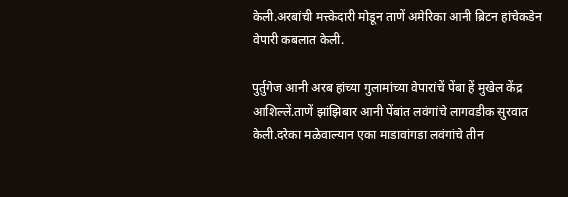केली.अरबांची मत्त्केदारी मोडून ताणें अमेरिका आनी ब्रिटन हांचेकडेन वेपारी कबलात केली.

पुर्तुगेज आनी अरब हांच्या गुलामांच्या वेपारांचें पेंबा हें मुखेल केंद्र आशिल्लें.ताणें झांझिबार आनी पेंबांत लवंगांचे लागवडीक सुरवात केली.दरेका मळेवाल्यान एका माडावांगडा लवंगांचे तीन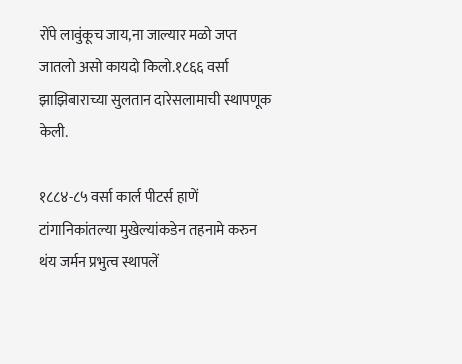रोंपे लावुंकूच जाय,ना जाल्यार मळो जप्त जातलो असो कायदो किलो.१८६६ वर्सा झाझिबाराच्या सुलतान दारेसलामाची स्थापणूक केली.

१८८४-८५ वर्सा कार्ल पीटर्स हाणें टांगानिकांतल्या मुखेल्यांकडेन तहनामे करुन थंय जर्मन प्रभुत्व स्थापलें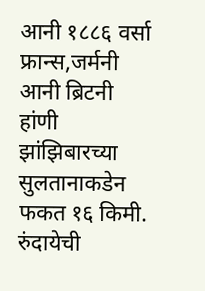आनी १८८६ वर्सा फ्रान्स,जर्मनी आनी ब्रिटनी हांणी झांझिबारच्या सुलतानाकडेन फकत १६ किमी. रुंदायेची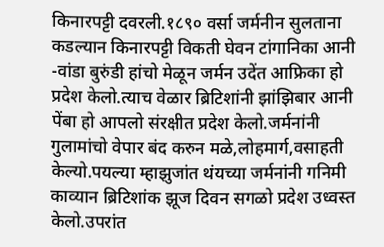किनारपट्टी दवरली.१८९० वर्सा जर्मनीन सुलताना कडल्यान किनारपट्टी विकती घेवन टांगानिका आनी -वांडा बुरुंडी हांचो मेळून जर्मन उदेंत आफ्रिका हो प्रदेश केलो.त्याच वेळार ब्रिटिशांनी झांझिबार आनी पेंबा हो आपलो संरक्षीत प्रदेश केलो.जर्मनांनी गुलामांचो वेपार बंद करुन मळे,लोहमार्ग,वसाहती केल्यो.पयल्या म्हाझुजांत थंयच्या जर्मनांनी गनिमी काव्यान ब्रिटिशांक झूज दिवन सगळो प्रदेश उध्वस्त केलो.उपरांत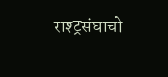राश्ट्रसंघाचो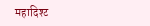महादिश्ट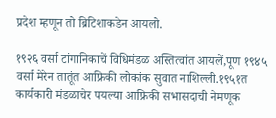प्रदेश म्हणून तो ब्रिटिशाकडेन आयलो.

१९२६ वर्सा टांगानिकाचें विधिमंडळ अस्तित्वांत आयलें,पूण १९४५ वर्सा मेरेन तातूंत आफ्रिकी लोकांक सुवात नाशिल्ली.१९५१त कार्यकारी मंडळाचेर पयल्या आफ्रिकी सभासदाची नेमणूक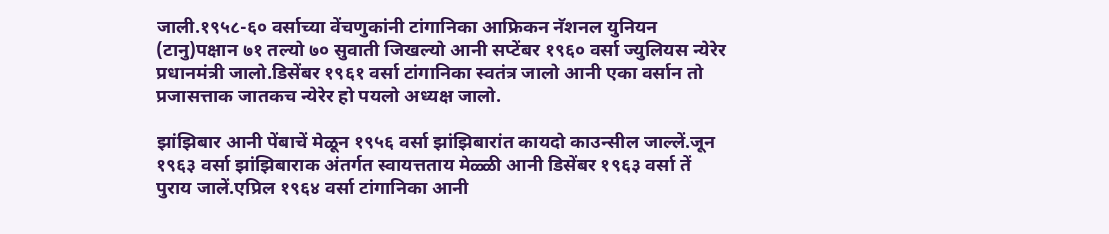जाली.१९५८-६० वर्साच्या वेंचणुकांनी टांगानिका आफ्रिकन नॅशनल युनियन (टानु)पक्षान ७१ तल्यो ७० सुवाती जिखल्यो आनी सप्टेंबर १९६० वर्सा ज्युलियस न्येरेर प्रधानमंत्री जालो.डिसेंबर १९६१ वर्सा टांगानिका स्वतंत्र जालो आनी एका वर्सान तो प्रजासत्ताक जातकच न्येरेर हो पयलो अध्यक्ष जालो.

झांझिबार आनी पेंबाचें मेळून १९५६ वर्सा झांझिबारांत कायदो काउन्सील जाल्लें.जून १९६३ वर्सा झांझिबाराक अंतर्गत स्वायत्तताय मेळ्ळी आनी डिसेंबर १९६३ वर्सा तें पुराय जालें.एप्रिल १९६४ वर्सा टांगानिका आनी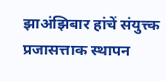झाअंझिबार हांचें संयुत्त्क प्रजासत्ताक स्थापन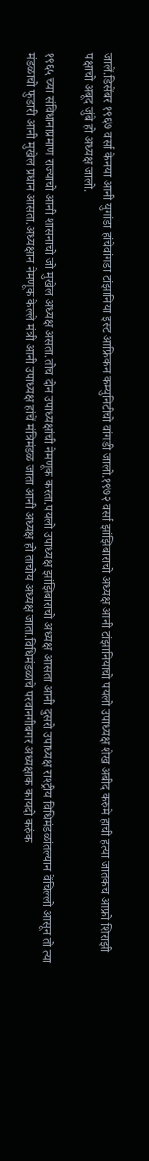जालें.डिसेंबर १९६७ वर्सा केनया आनी युगांडा हांचेवांगडा टांझानिया इस्ट आफ्रिकन कम्युनिटीचो वांगडी जालो.१९७२ वर्सा झांझिबाराचो अध्यक्ष आनी टांझानियाचो पयलो उपाध्यक्ष शेख अबीद करुमे हाची हत्या जातकच आफ्रो शिराझी पक्षाचो अबूद जुंबे हो अध्यक्ष जालो.

१९६५ च्या संविधानाप्रमाण राज्याचो आनी शासनाचो जो मुखेल अध्यक्ष असता.तोच दोन उपाध्यक्षांची नेमणूक करता.पयलो उपाध्यक्ष झांझिबाराचो अध्यक्ष आसता आनी दुसरो उपाध्यक्ष राश्ट्रीय विधिमंडळांतल्यान वेंचिल्लो आसून तो त्या मंडळाचो फुडारी आनी मुखेल प्रधान आसता.अध्यक्षान नेमणूक केल्ले मंत्री आनी उपाध्यक्ष हांचें मंत्रिमंडळ जाता आनी अध्यक्ष हो ताचोय अध्यक्ष जाता.विधिमंडळाचे परवानगीबगर अध्यक्षाक कायदो करुंक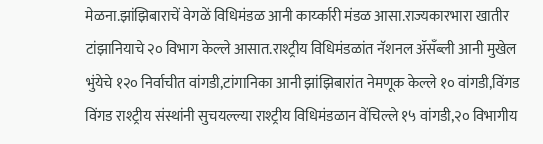मेळना.झांझिबाराचें वेगळें विधिमंडळ आनी कार्य्कारी मंडळ आसा.राज्यकारभारा खातीर टांझानियाचे २० विभाग केल्ले आसात.राश्ट्रीय विधिमंडळांत नॅशनल ॲसॅंब्ली आनी मुखेल भुंयेचे १२० निर्वाचीत वांगडी,टांगानिका आनी झांझिबारांत नेमणूक केल्ले १० वांगडी,विंगड विंगड राश्ट्रीय संस्थांनी सुचयल्ल्या राश्ट्रीय विधिमंडळान वेंचिल्ले १५ वांगडी,२० विभागीय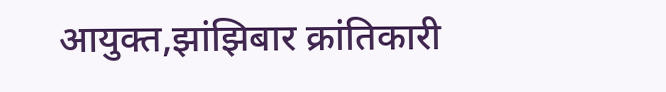आयुक्त,झांझिबार क्रांतिकारी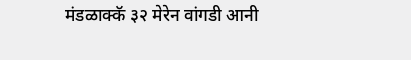मंडळाक्कॅ ३२ मेरेन वांगडी आनी